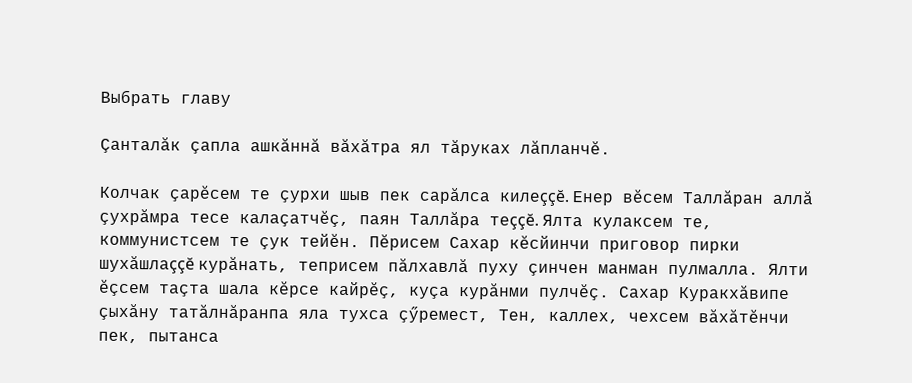Выбрать главу

Çанталăк çапла ашкăннă вăхăтра ял тăруках лăпланчĕ.

Колчак çарĕсем те çурхи шыв пек сарăлса килеççĕ. Енер вĕсем Таллăран аллă çухрăмра тесе калаçатчĕç, паян Таллăра теççĕ. Ялта кулаксем те, коммунистсем те çук тейĕн. Пĕрисем Сахар кĕсйинчи приговор пирки шухăшлаççĕ курăнать, теприсем пăлхавлă пуху çинчен манман пулмалла. Ялти ĕçсем таçта шала кĕрсе кайрĕç, куçа курăнми пулчĕç. Сахар Куракхăвипе çыхăну татăлнăранпа яла тухса çӳремест, Тен, каллех, чехсем вăхăтĕнчи пек, пытанса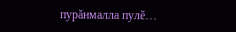пурăнмалла пулĕ…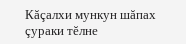Кăçалхи мункун шăпах çураки тĕлне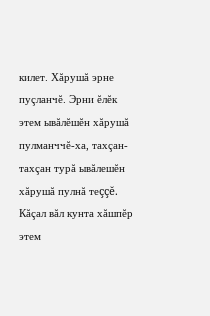килет. Хăрушă эрне пуçланчĕ. Эрни ĕлĕк этем ывăлĕшĕн хăрушă пулманччĕ-ха, тахçан-тахçан турă ывăлешĕн хăрушă пулнă теççĕ. Кăçал вăл кунта хăшпĕр этем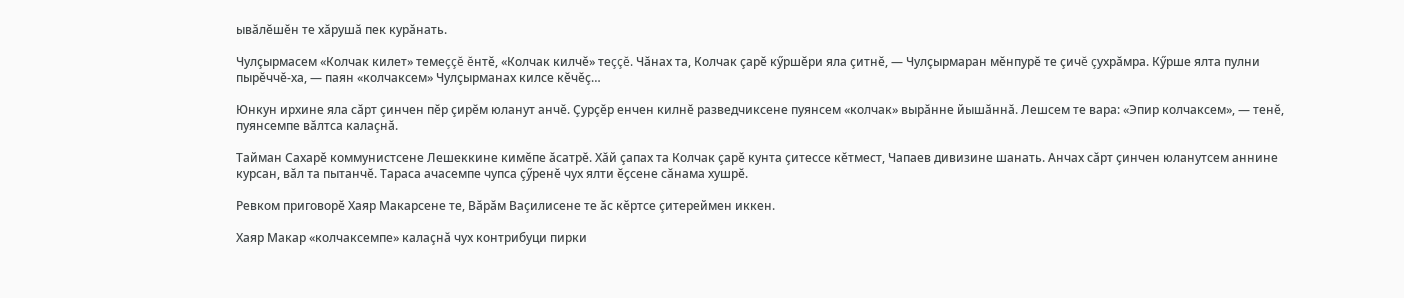ывăлĕшĕн те хăрушă пек курăнать.

Чулçырмасем «Колчак килет» темеççĕ ĕнтĕ, «Колчак килчĕ» теççĕ. Чăнах та, Колчак çарĕ кӳршĕри яла çитнĕ, — Чулçырмаран мĕнпурĕ те çичĕ çухрăмра. Кӳрше ялта пулни пырĕччĕ-ха, — паян «колчаксем» Чулçырманах килсе кĕчĕç…

Юнкун ирхине яла сăрт çинчен пĕр çирĕм юланут анчĕ. Çурçĕр енчен килнĕ разведчиксене пуянсем «колчак» вырăнне йышăннă. Лешсем те вара: «Эпир колчаксем», — тенĕ, пуянсемпе вăлтса калаçнă.

Тайман Сахарĕ коммунистсене Лешеккине кимĕпе ăсатрĕ. Хăй çапах та Колчак çарĕ кунта çитессе кĕтмест, Чапаев дивизине шанать. Анчах сăрт çинчен юланутсем аннине курсан, вăл та пытанчĕ. Тараса ачасемпе чупса çӳренĕ чух ялти ĕçсене сăнама хушрĕ.

Ревком приговорĕ Хаяр Макарсене те, Вăрăм Ваçилисене те ăс кĕртсе çитереймен иккен.

Хаяр Макар «колчаксемпе» калаçнă чух контрибуци пирки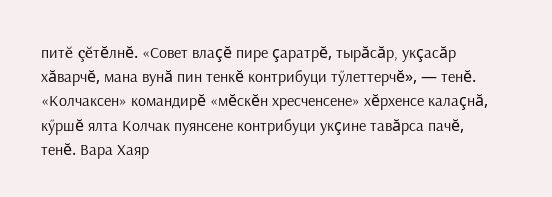питĕ çĕтĕлнĕ. «Совет влаçĕ пире çаратрĕ, тырăсăр, укçасăр хăварчĕ, мана вунă пин тенкĕ контрибуци тӳлеттерчĕ», — тенĕ. «Колчаксен» командирĕ «мĕскĕн хресченсене» хĕрхенсе калаçнă, кӳршĕ ялта Колчак пуянсене контрибуци укçине тавăрса пачĕ, тенĕ. Вара Хаяр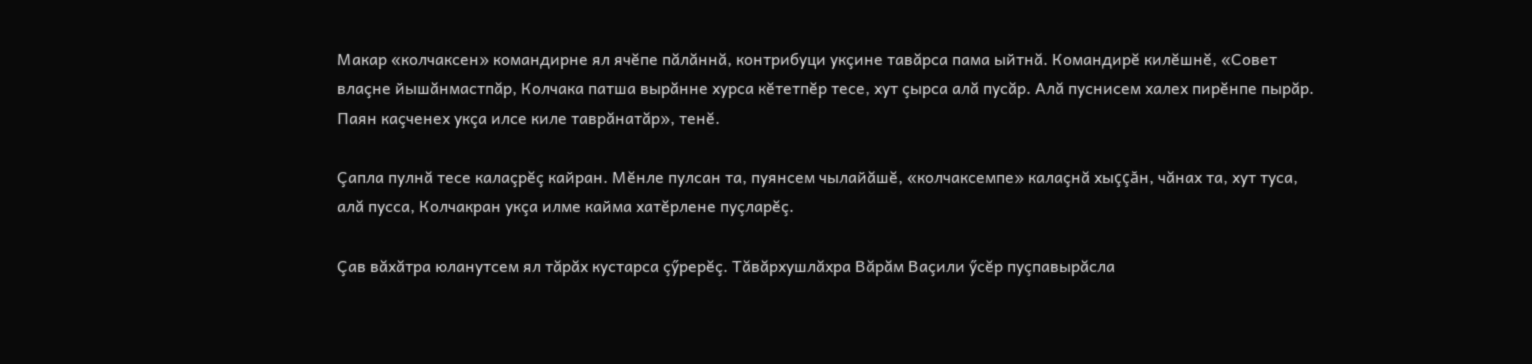Макар «колчаксен» командирне ял ячĕпе пăлăннă, контрибуци укçине тавăрса пама ыйтнă. Командирĕ килĕшнĕ, «Совет влаçне йышăнмастпăр, Колчака патша вырăнне хурса кĕтетпĕр тесе, хут çырса алă пусăр. Алă пуснисем халех пирĕнпе пырăр. Паян каçченех укçа илсе киле таврăнатăр», тенĕ.

Çапла пулнă тесе калаçрĕç кайран. Мĕнле пулсан та, пуянсем чылайăшĕ, «колчаксемпе» калаçнă хыççăн, чăнах та, хут туса, алă пусса, Колчакран укçа илме кайма хатĕрлене пуçларĕç.

Çав вăхăтра юланутсем ял тăрăх кустарса çӳрерĕç. Тăвăрхушлăхра Вăрăм Ваçили ӳсĕр пуçпавырăсла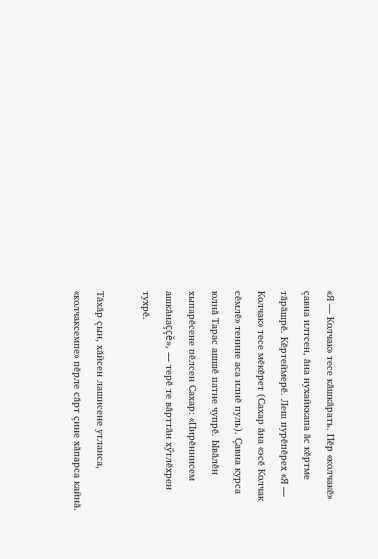«Я — Колчак» тесе кăшкăрать. Пĕр «колчакĕ» çавна илтсен, ăна нухайккапа ăс кĕртме тăрăшрĕ. Кĕртеймерĕ. Леш пурĕпĕрех «Я — Колчак» тесе мĕкĕрет (Сахар ăна «эсĕ Колчак сĕмлĕ» тенине аса илнĕ пуль). Çавна курса юлнă Тарас ашшĕ патне чупрĕ. Ывăлĕн хыпарĕсене пĕлсен Сахар: «Пирĕннисем ашкăнаççĕ», — терĕ те вăрттăн хӳтлĕхрен тухрĕ.

Тăхăр çын, хăйсен лашисене утланса, «колчаксемпе» пĕрле сăрт çине хăпарса кайнă.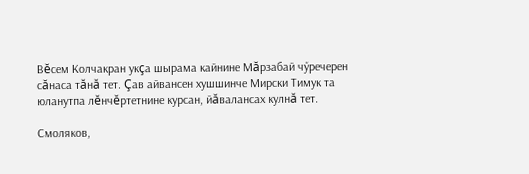Вĕсем Колчакран укçа шырама кайнине Мăрзабай чӳречерен сăнаса тăнă тет. Çав айвансен хушшинче Мирски Тимук та юланутпа лĕнчĕртетнине курсан, йăвалансах кулнă тет.

Смоляков,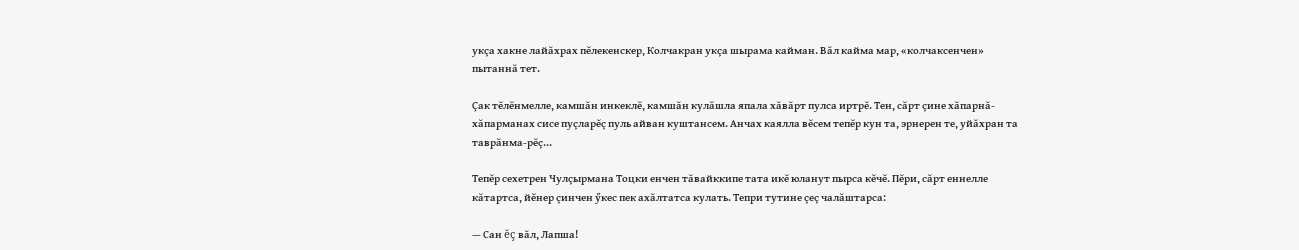укçа хакне лайăхрах пĕлекенскер, Колчакран укçа шырама кайман. Вăл кайма мар, «колчаксенчен» пытаннă тет.

Çак тĕлĕнмелле, камшăн инкеклĕ, камшăн кулăшла япала хăвăрт пулса иртрĕ. Тен, сăрт çине хăпарнă-хăпарманах сисе пуçларĕç пуль айван куштансем. Анчах каялла вĕсем тепĕр кун та, эрнерен те, уйăхран та таврăнма-рĕç…

Тепĕр сехетрен Чулçырмана Тоцки енчен тăвайккипе тата икĕ юланут пырса кĕчĕ. Пĕри, сăрт еннелле кăтартса, йĕнер çинчен ӳкес пек ахăлтатса кулать. Тепри тутине çеç чалăштарса:

— Сан ĕç вăл, Лапша!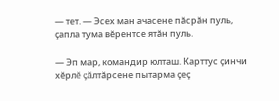— тет. — Эсех ман ачасене пăсрăн пуль, çапла тума вĕрентсе ятăн пуль.

— Эп мар, командир юлташ. Карттус çинчи хĕрлĕ çăлтăрсене пытарма çеç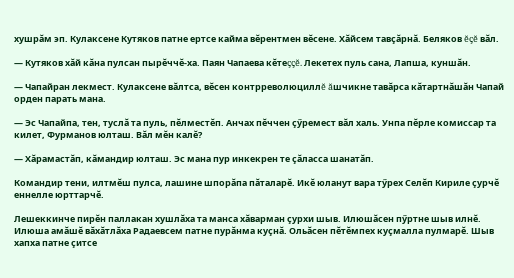хушрăм эп. Кулаксене Кутяков патне ертсе кайма вĕрентмен вĕсене. Хăйсем тавçăрнă. Беляков ĕçĕ вăл.

— Кутяков хăй кăна пулсан пырĕччĕ-ха. Паян Чапаева кĕтеççĕ. Лекетех пуль сана, Лапша, куншăн.

— Чапайран лекмест. Кулаксене вăлтса, вĕсен контрреволюциллĕ ăшчикне тавăрса кăтартнăшăн Чапай орден парать мана.

— Эс Чапайпа, тен, туслă та пуль, пĕлместĕп. Анчах пĕччен çӳремест вăл халь. Унпа пĕрле комиссар та килет, Фурманов юлташ. Вăл мĕн калĕ?

— Хăрамастăп, кăмандир юлташ. Эс мана пур инкекрен те çăласса шанатăп.

Командир тени, илтмĕш пулса, лашине шпорăпа пăталарĕ. Икĕ юланут вара тӳрех Селĕп Кириле çурчĕ еннелле юрттарчĕ.

Лешеккинче пирĕн паллакан хушлăха та манса хăварман çурхи шыв. Илюшăсен пӳртне шыв илнĕ. Илюша амăшĕ вăхăтлăха Радаевсем патне пурăнма куçнă. Ольăсен пĕтĕмпех куçмалла пулмарĕ. Шыв хапха патне çитсе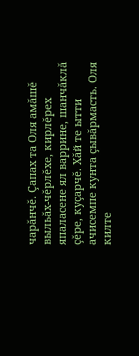чарăнчĕ. Çапах та Оля амăшĕ выльăх-чĕрлĕхе, кирлĕрех япаласене ял варрине, шанчăклă çĕре, куçарчĕ. Хăй те ытти ачисемпе кунта çывăрмасть. Оля килте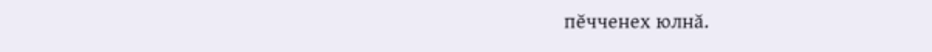пĕчченех юлнă.